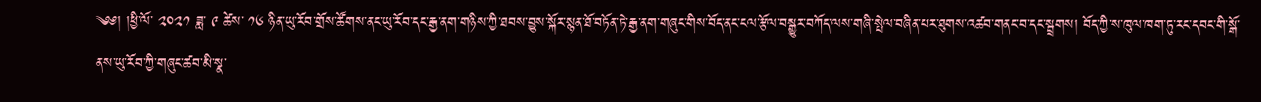༄༅། །ཕྱི་ལོ་ ༢༠༢༡ ཟླ་ ༩ ཚེས་ ༡༦ ཉིན་ཡུ་རོབ་གྲོས་ཚོགས་ནང་ཡུ་རོབ་དང་རྒྱ་ནག་གཉིས་ཀྱི་ཐབས་བྱུས་སྐོར་སྙན་ཐོ་བཏོན་ཏེ་རྒྱ་ནག་གཞུང་གིས་བོད་ནང་ངལ་རྩོལ་བསྒྱུར་བཀོད་ལས་གཞི་སྤེལ་བཞིན་པར་ཐུགས་འཚབ་གནང་བ་དང་སྦྲགས། བོད་ཀྱི་ས་ཁུལ་ཁག་ཏུ་རང་དབང་གི་སྒོ་ནས་ཡུ་རོབ་ཀྱི་གཞུང་ཚབ་མི་སྣ་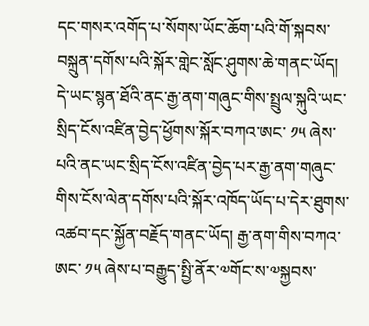དང་གསར་འགོད་པ་སོགས་ཡོང་ཆོག་པའི་གོ་སྐབས་བསྐྲུན་དགོས་པའི་སྐོར་གླེང་སློང་ཤུགས་ཆེ་གནང་ཡོད།
དེ་ཡང་སྙན་ཐོའི་ནང་རྒྱ་ནག་གཞུང་གིས་སྤྲུལ་སྐུའི་ཡང་སྲིད་ངོས་འཛིན་བྱེད་ཕྱོགས་སྐོར་བཀའ་ཨང་ ༡༥ ཞེས་པའི་ནང་ཡང་སྲིད་ངོས་འཛིན་བྱེད་པར་རྒྱ་ནག་གཞུང་གིས་ངོས་ལེན་དགོས་པའི་སྐོར་འཁོད་ཡོད་པ་དེར་ཐུགས་འཚབ་དང་སྐྱོན་བརྗོད་གནང་ཡོད། རྒྱ་ནག་གིས་བཀའ་ཨང་ ༡༥ ཞེས་པ་བརྒྱུད་སྤྱི་ནོར་༧གོང་ས་༧སྐྱབས་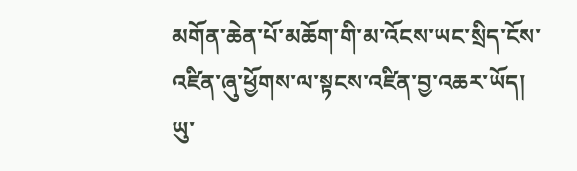མགོན་ཆེན་པོ་མཆོག་གི་མ་འོངས་ཡང་སྲིད་ངོས་འཛིན་ཞུ་ཕྱོགས་ལ་སྟངས་འཛིན་བྱ་འཆར་ཡོད།
ཡུ་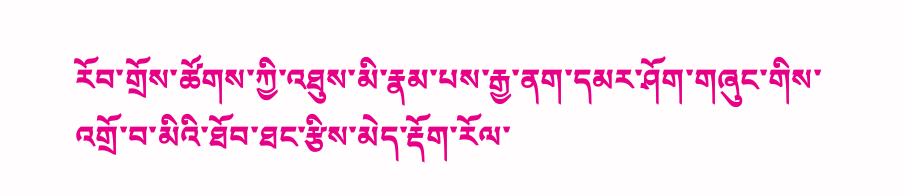རོབ་གྲོས་ཚོགས་ཀྱི་འཐུས་མི་རྣམ་པས་རྒྱ་ནག་དམར་ཤོག་གཞུང་གིས་འགྲོ་བ་མིའི་ཐོབ་ཐང་རྩིས་མེད་རྡོག་རོལ་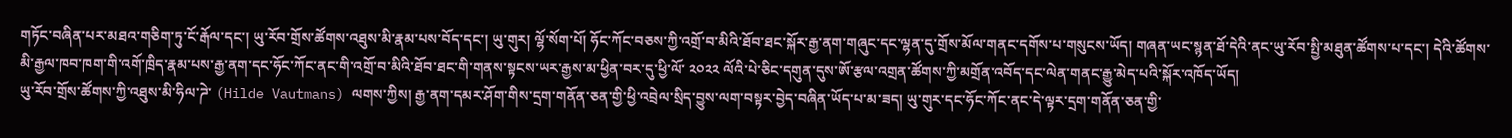གཏོང་བཞིན་པར་མཐའ་གཅིག་ཏུ་ངོ་རྒོལ་དང་། ཡུ་རོབ་གྲོས་ཚོགས་འཐུས་མི་རྣམ་པས་བོད་དང་། ཡུ་གུར། ལྷོ་སོག་པོ། ཧོང་ཀོང་བཅས་ཀྱི་འགྲོ་བ་མིའི་ཐོབ་ཐང་སྐོར་རྒྱ་ནག་གཞུང་དང་ལྷན་དུ་གྲོས་མོལ་གནང་དགོས་པ་གསུངས་ཡོད། གཞན་ཡང་སྙན་ཐོ་དེའི་ནང་ཡུ་རོབ་སྤྱི་མཐུན་ཚོགས་པ་དང་། དེའི་ཚོགས་མི་རྒྱལ་ཁབ་ཁག་གི་འགོ་ཁྲིད་རྣམ་པས་རྒྱ་ནག་དང་ཧོང་ཀོང་ནང་གི་འགྲོ་བ་མིའི་ཐོབ་ཐང་གི་གནས་སྟངས་ཡར་རྒྱས་མ་ཕྱིན་བར་དུ་ཕྱི་ལོ་ ༢༠༢༢ ལོའི་པེ་ཅིང་དགུན་དུས་ཨོ་རྩལ་འགྲན་ཚོགས་ཀྱི་མགྲོན་འབོད་དང་ལེན་གནང་རྒྱུ་མེད་པའི་སྐོར་འཁོད་ཡོད།
ཡུ་རོབ་གྲོས་ཚོགས་ཀྱི་འཐུས་མི་ཧིལ་ཌེ་ (Hilde Vautmans) ལགས་ཀྱིས། རྒྱ་ནག་དམར་ཤོག་གིས་དྲག་གནོན་ཅན་གྱི་ཕྱི་འབྲེལ་སྲིད་བྱུས་ལག་བསྟར་བྱེད་བཞིན་ཡོད་པ་མ་ཟད། ཡུ་གུར་དང་ཧོང་ཀོང་ནང་དེ་ལྟར་དྲག་གནོན་ཅན་གྱི་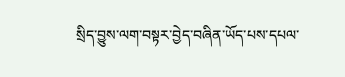སྲིད་བྱུས་ལག་བསྟར་བྱེད་བཞིན་ཡོད་པས་དཔལ་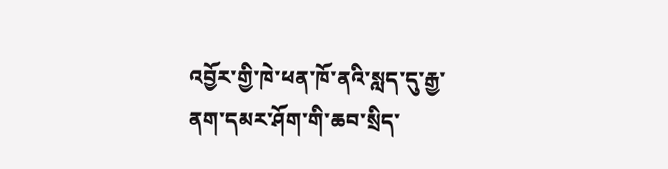འབྱོར་གྱི་ཁེ་ཕན་ཁོ་ནའི་སླད་དུ་རྒྱ་ནག་དམར་ཤོག་གི་ཆབ་སྲིད་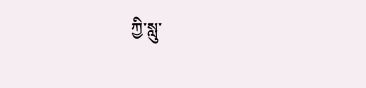ཀྱི་སླུ་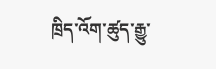ཁྲིད་འོག་ཚུད་རྒྱུ་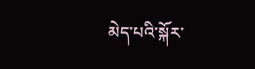མེད་པའི་སྐོར་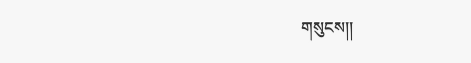གསུངས།།